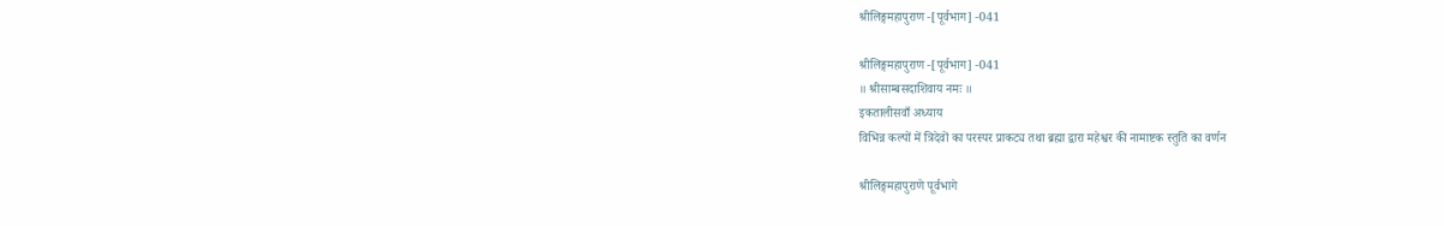श्रीलिङ्गमहापुराण -[पूर्वभाग] -041

श्रीलिङ्गमहापुराण -[पूर्वभाग] -041
॥ श्रीसाम्बसदाशिवाय नमः ॥
इकतालीसवाँ अध्याय
विभिन्न कल्पों में त्रिदेवों का परस्पर प्राकट्य तथा ब्रह्मा द्वारा महेश्वर की नामाष्टक स्तुति का वर्णन

श्रीलिङ्गमहापुराणे पूर्वभागे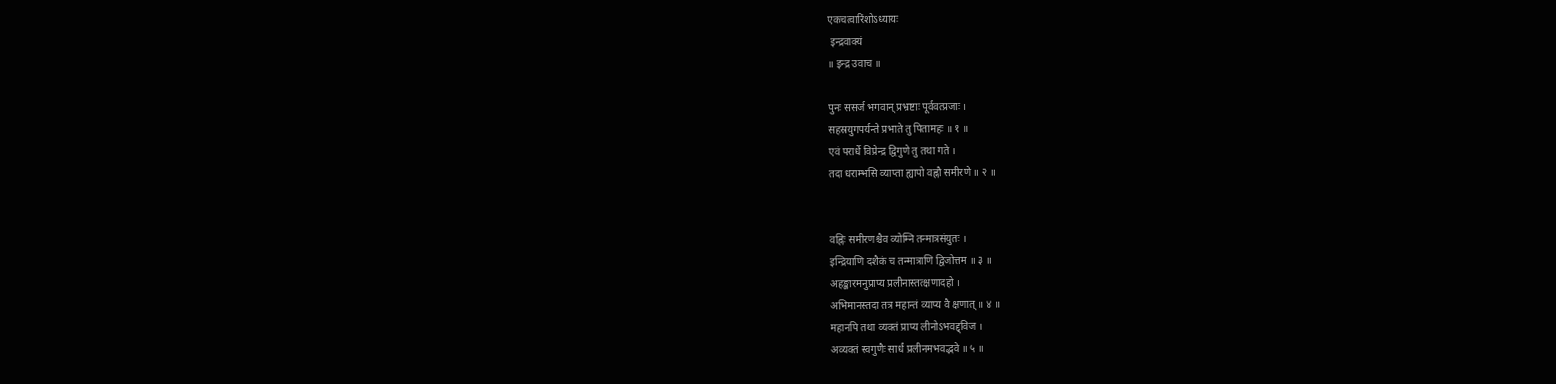एकचत्वारिंशोऽध्यायः
 इन्द्रवाक्यं
॥ इन्द्र उवाच ॥

पुनः ससर्ज भगवान् प्रभ्रष्टाः पूर्ववत्प्रजाः ।
सहस्रयुगपर्यन्ते प्रभाते तु पितामहः ॥ १ ॥
एवं परार्धे विप्रेन्द्र द्विगुणे तु तथा गते ।
तदा धराम्भसि व्याप्ता ह्यापो वह्नौ समीरणे ॥ २ ॥


वह्निः समीरणश्चैव व्योम्नि तन्मात्रसंयुतः ।
इन्द्रियाणि दशैकं च तन्मात्राणि द्विजोत्तम ॥ ३ ॥
अहङ्कारमनुप्राप्य प्रलीनास्तत्क्षणादहो ।
अभिमानस्तदा तत्र महान्तं व्याप्य वै क्षणात् ॥ ४ ॥
महानपि तथा व्यक्तं प्राप्य लीनोऽभवद्द्विज ।
अव्यक्तं स्वगुणैः सार्धं प्रलीनमभवद्भवे ॥ ५ ॥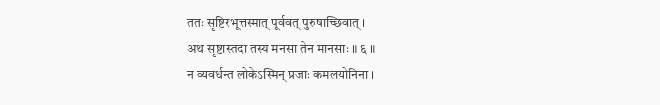ततः सृष्टिरभूत्तस्मात् पूर्ववत् पुरुषाच्छिवात् ।
अथ सृष्टास्तदा तस्य मनसा तेन मानसाः ॥ ६ ॥
न व्यवर्धन्त लोकेऽस्मिन् प्रजाः कमलयोनिना ।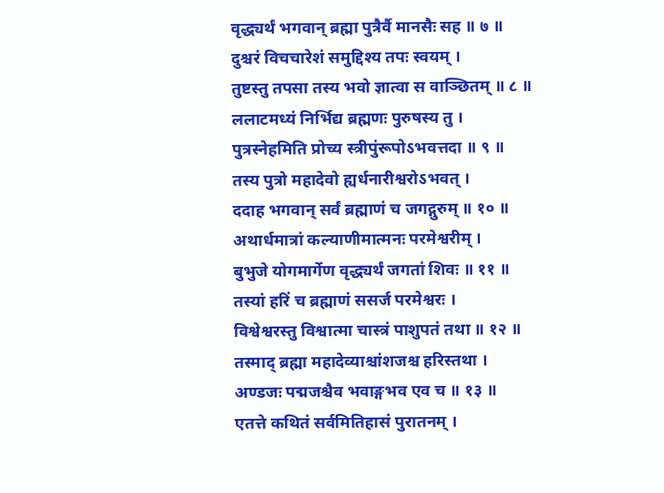वृद्ध्यर्थं भगवान् ब्रह्मा पुत्रैर्वै मानसैः सह ॥ ७ ॥
दुश्चरं विचचारेशं समुद्दिश्य तपः स्वयम् ।
तुष्टस्तु तपसा तस्य भवो ज्ञात्वा स वाञ्छितम् ॥ ८ ॥
ललाटमध्यं निर्भिद्य ब्रह्मणः पुरुषस्य तु ।
पुत्रस्नेहमिति प्रोच्य स्त्रीपुंरूपोऽभवत्तदा ॥ ९ ॥
तस्य पुत्रो महादेवो ह्यर्धनारीश्वरोऽभवत् ।
ददाह भगवान् सर्वं ब्रह्माणं च जगद्गुरुम् ॥ १० ॥
अथार्धमात्रां कल्याणीमात्मनः परमेश्वरीम् ।
बुभुजे योगमार्गेण वृद्ध्यर्थं जगतां शिवः ॥ ११ ॥
तस्यां हरिं च ब्रह्माणं ससर्ज परमेश्वरः ।
विश्वेश्वरस्तु विश्वात्मा चास्त्रं पाशुपतं तथा ॥ १२ ॥
तस्माद् ब्रह्मा महादेव्याश्चांशजश्च हरिस्तथा ।
अण्डजः पद्मजश्चैव भवाङ्गभव एव च ॥ १३ ॥
एतत्ते कथितं सर्वमितिहासं पुरातनम् ।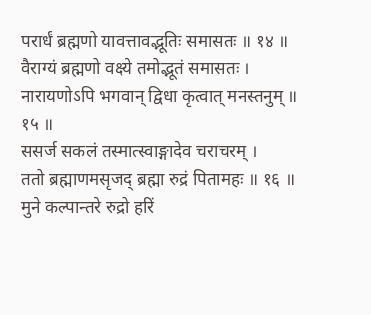परार्धं ब्रह्मणो यावत्तावद्भूतिः समासतः ॥ १४ ॥
वैराग्यं ब्रह्मणो वक्ष्ये तमोद्भूतं समासतः ।
नारायणोऽपि भगवान् द्विधा कृत्वात् मनस्तनुम् ॥ १५ ॥
ससर्ज सकलं तस्मात्स्वाङ्गादेव चराचरम् ।
ततो ब्रह्माणमसृजद् ब्रह्मा रुद्रं पितामहः ॥ १६ ॥
मुने कल्पान्तरे रुद्रो हरिं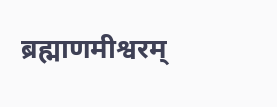ब्रह्माणमीश्वरम्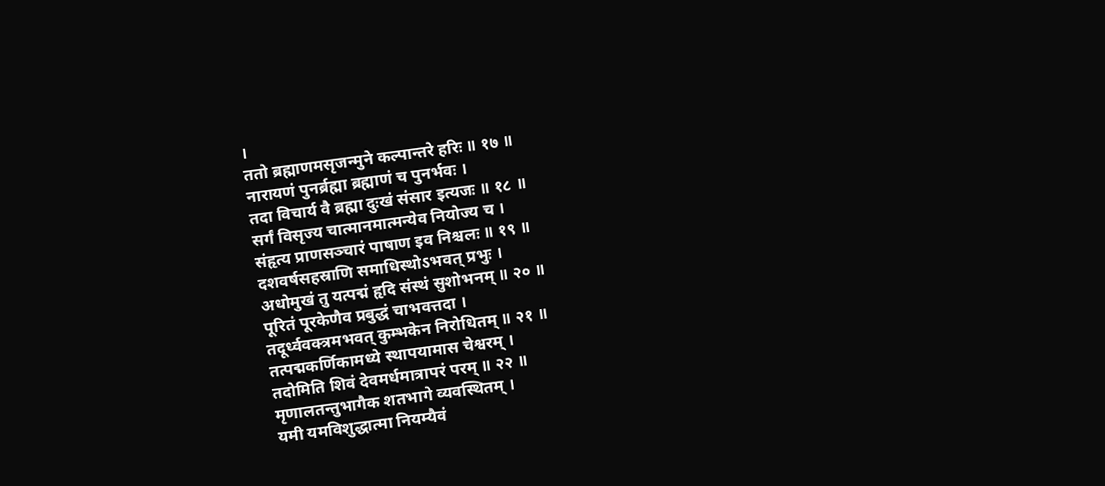।
ततो ब्रह्माणमसृजन्मुने कल्पान्तरे हरिः ॥ १७ ॥
नारायणं पुनर्ब्रह्मा ब्रह्माणं च पुनर्भवः ।
तदा विचार्य वै ब्रह्मा दुःखं संसार इत्यजः ॥ १८ ॥
सर्गं विसृज्य चात्मानमात्मन्येव नियोज्य च ।
संहृत्य प्राणसञ्चारं पाषाण इव निश्चलः ॥ १९ ॥
दशवर्षसहस्राणि समाधिस्थोऽभवत् प्रभुः ।
अधोमुखं तु यत्पद्मं हृदि संस्थं सुशोभनम् ॥ २० ॥
पूरितं पूरकेणैव प्रबुद्धं चाभवत्तदा ।
तदूर्ध्ववक्त्रमभवत् कुम्भकेन निरोधितम् ॥ २१ ॥
तत्पद्मकर्णिकामध्ये स्थापयामास चेश्वरम् ।
तदोमिति शिवं देवमर्धमात्रापरं परम् ॥ २२ ॥
मृणालतन्तुभागैक शतभागे व्यवस्थितम् ।
यमी यमविशुद्धात्मा नियम्यैवं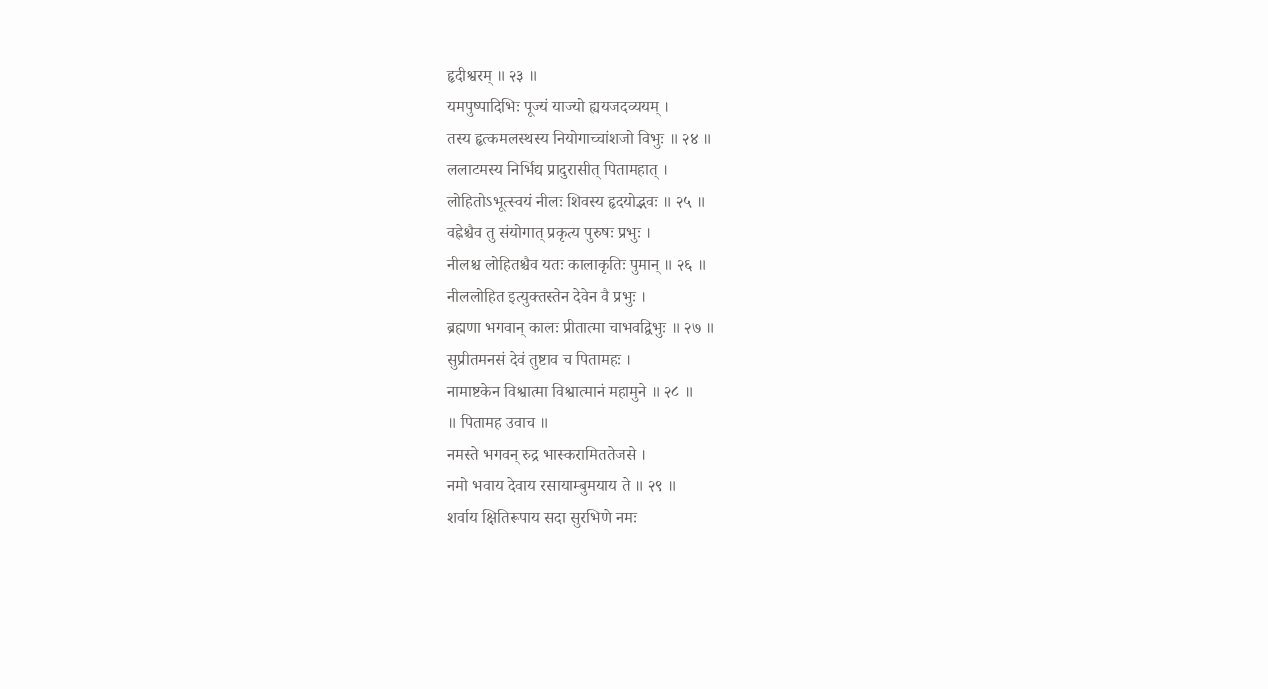हृदीश्वरम् ॥ २३ ॥
यमपुष्पादिभिः पूज्यं याज्यो ह्ययजदव्ययम् ।
तस्य हृत्कमलस्थस्य नियोगाच्चांशजो विभुः ॥ २४ ॥
ललाटमस्य निर्भिद्य प्रादुरासीत् पितामहात् ।
लोहितोऽभूत्स्वयं नीलः शिवस्य हृदयोद्भवः ॥ २५ ॥
वह्नेश्चैव तु संयोगात् प्रकृत्य पुरुषः प्रभुः ।
नीलश्च लोहितश्चैव यतः कालाकृतिः पुमान् ॥ २६ ॥
नीललोहित इत्युक्तस्तेन देवेन वै प्रभुः ।
ब्रह्मणा भगवान् कालः प्रीतात्मा चाभवद्विभुः ॥ २७ ॥
सुप्रीतमनसं देवं तुष्टाव च पितामहः ।
नामाष्टकेन विश्वात्मा विश्वात्मानं महामुने ॥ २८ ॥
॥ पितामह उवाच ॥
नमस्ते भगवन् रुद्र भास्करामिततेजसे ।
नमो भवाय देवाय रसायाम्बुमयाय ते ॥ २९ ॥
शर्वाय क्षितिरूपाय सदा सुरभिणे नमः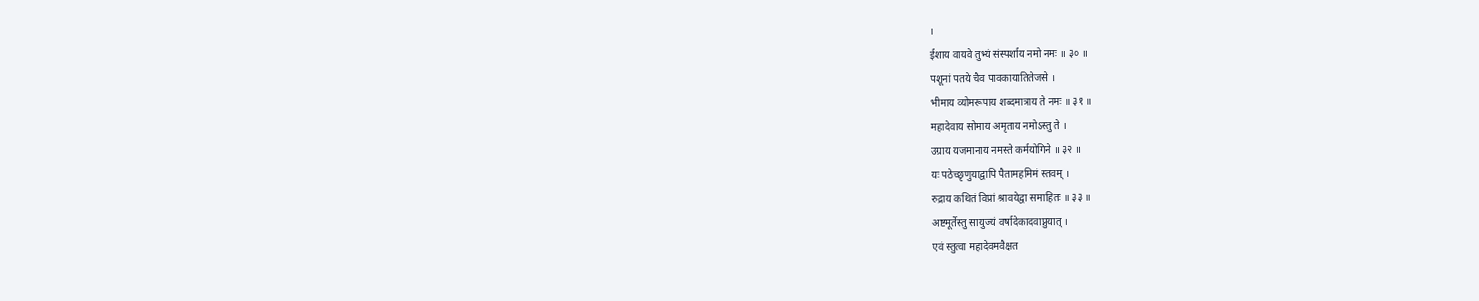।
ईशाय वायवे तुभ्यं संस्पर्शाय नमो नमः ॥ ३० ॥
पशूनां पतये चैव पावकायातितेजसे ।
भीमाय व्योमरूपाय शब्दमात्राय ते नमः ॥ ३१ ॥
महादेवाय सोमाय अमृताय नमोऽस्तु ते ।
उग्राय यजमानाय नमस्ते कर्मयोगिने ॥ ३२ ॥
यः पठेच्छृणुयाद्वापि पैतामहमिमं स्तवम् ।
रुद्राय कथितं विप्रां श्रावयेद्वा समाहितः ॥ ३३ ॥
अष्टमूर्तेस्तु सायुज्यं वर्षादेकादवाप्नुयात् ।
एवं स्तुत्वा महादेवमवैक्षत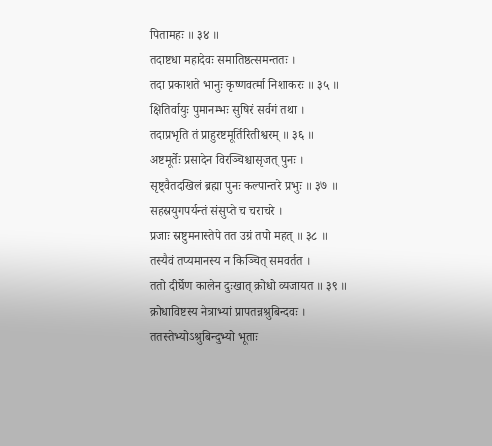पितामहः ॥ ३४ ॥
तदाष्टधा महादेवः समातिष्ठत्समन्ततः ।
तदा प्रकाशते भानुः कृष्णवर्त्मा निशाकरः ॥ ३५ ॥
क्षितिर्वायुः पुमानम्भः सुषिरं सर्वगं तथा ।
तदाप्रभृति तं प्राहुरष्टमूर्तिरितीश्वरम् ॥ ३६ ॥
अष्टमूर्तेः प्रसादेन विरञ्चिश्चासृजत् पुनः ।
सृष्ट्वैतदखिलं ब्रह्मा पुनः कल्पान्तरे प्रभुः ॥ ३७ ॥
सहस्रयुगपर्यन्तं संसुप्ते च चराचरे ।
प्रजाः स्रष्टुमनास्तेपे तत उग्रं तपो महत् ॥ ३८ ॥
तस्यैवं तप्यमानस्य न किञ्चित् समवर्तत ।
ततो दीर्घेण कालेन दुःखात् क्रोधो व्यजायत ॥ ३९ ॥
क्रोधाविष्टस्य नेत्राभ्यां प्रापतन्नश्रुबिन्दवः ।
ततस्तेभ्योऽश्रुबिन्दुभ्यो भूताः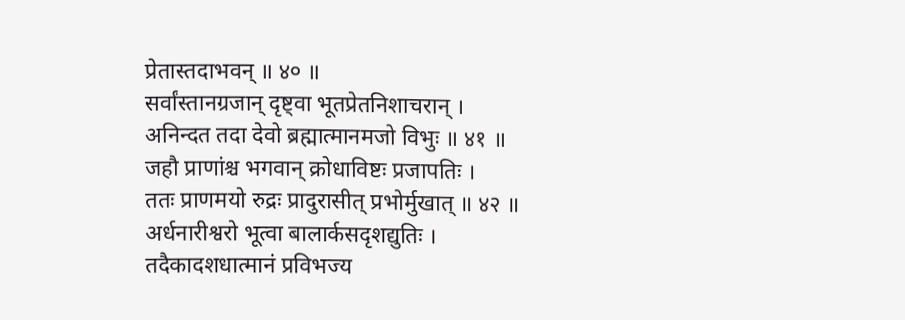प्रेतास्तदाभवन् ॥ ४० ॥
सर्वांस्तानग्रजान् दृष्ट्वा भूतप्रेतनिशाचरान् ।
अनिन्दत तदा देवो ब्रह्मात्मानमजो विभुः ॥ ४१ ॥
जहौ प्राणांश्च भगवान् क्रोधाविष्टः प्रजापतिः ।
ततः प्राणमयो रुद्रः प्रादुरासीत् प्रभोर्मुखात् ॥ ४२ ॥
अर्धनारीश्वरो भूत्वा बालार्कसदृशद्युतिः ।
तदैकादशधात्मानं प्रविभज्य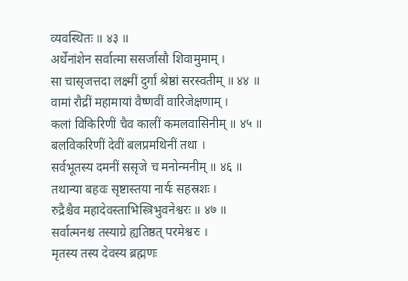व्यवस्थितः ॥ ४३ ॥
अर्धेनांशेन सर्वात्मा ससर्जासौ शिवामुमाम् ।
सा चासृजत्तदा लक्ष्मीं दुर्गां श्रेष्ठां सरस्वतीम् ॥ ४४ ॥
वामां रौद्रीं महामायां वैष्णवीं वारिजेक्षणाम् ।
कलां विकिरिणीं चैव कालीं कमलवासिनीम् ॥ ४५ ॥
बलविकरिणीं देवीं बलप्रमथिनीं तथा ।
सर्वभूतस्य दमनीं ससृजे च मनोन्मनीम् ॥ ४६ ॥
तथान्या बहवः सृष्टास्तया नार्यः सहस्रशः ।
रुद्रैश्चैव महादेवस्ताभिस्त्रिभुवनेश्वरः ॥ ४७ ॥
सर्वात्मनश्च तस्याग्रे ह्यतिष्ठत् परमेश्वरः ।
मृतस्य तस्य देवस्य ब्रह्मणः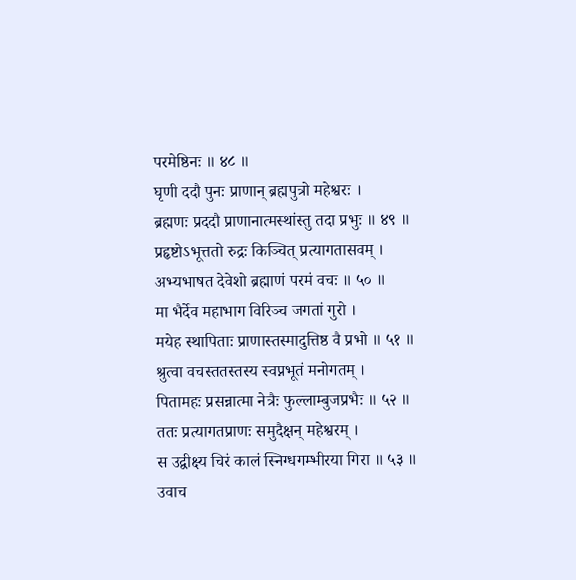परमेष्ठिनः ॥ ४८ ॥
घृणी ददौ पुनः प्राणान् ब्रह्मपुत्रो महेश्वरः ।
ब्रह्मणः प्रददौ प्राणानात्मस्थांस्तु तदा प्रभुः ॥ ४९ ॥
प्रहृष्टोऽभूत्ततो रुद्रः किञ्चित् प्रत्यागतासवम् ।
अभ्यभाषत देवेशो ब्रह्माणं परमं वचः ॥ ५० ॥
मा भैर्देव महाभाग विरिञ्च जगतां गुरो ।
मयेह स्थापिताः प्राणास्तस्मादुत्तिष्ठ वै प्रभो ॥ ५१ ॥
श्रुत्वा वचस्ततस्तस्य स्वप्नभूतं मनोगतम् ।
पितामहः प्रसन्नात्मा नेत्रैः फुल्लाम्बुजप्रभैः ॥ ५२ ॥
ततः प्रत्यागतप्राणः समुदैक्षन् महेश्वरम् ।
स उद्वीक्ष्य चिरं कालं स्निग्धगम्भीरया गिरा ॥ ५३ ॥
उवाच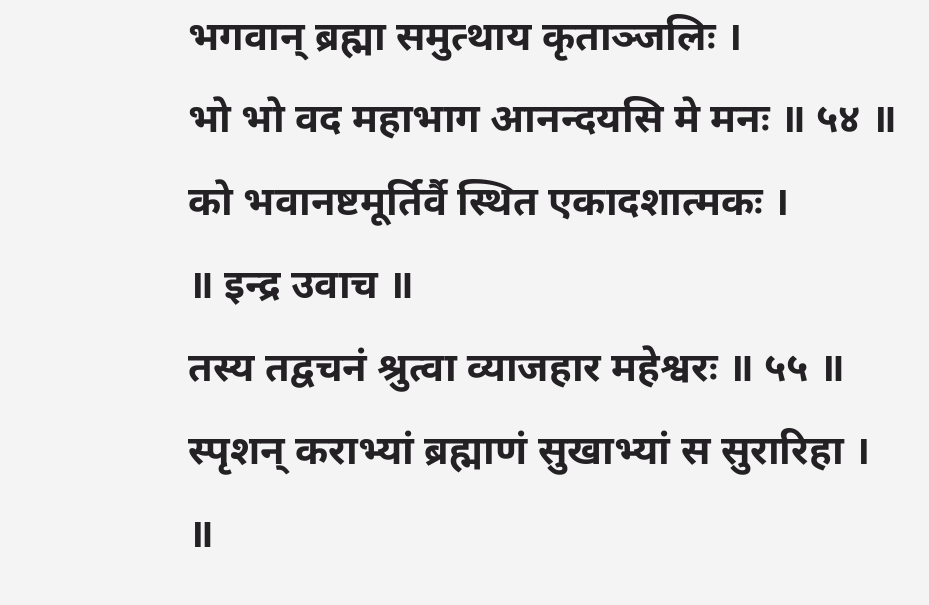भगवान् ब्रह्मा समुत्थाय कृताञ्जलिः ।
भो भो वद महाभाग आनन्दयसि मे मनः ॥ ५४ ॥
को भवानष्टमूर्तिर्वै स्थित एकादशात्मकः ।
॥ इन्द्र उवाच ॥
तस्य तद्वचनं श्रुत्वा व्याजहार महेश्वरः ॥ ५५ ॥
स्पृशन् कराभ्यां ब्रह्माणं सुखाभ्यां स सुरारिहा ।
॥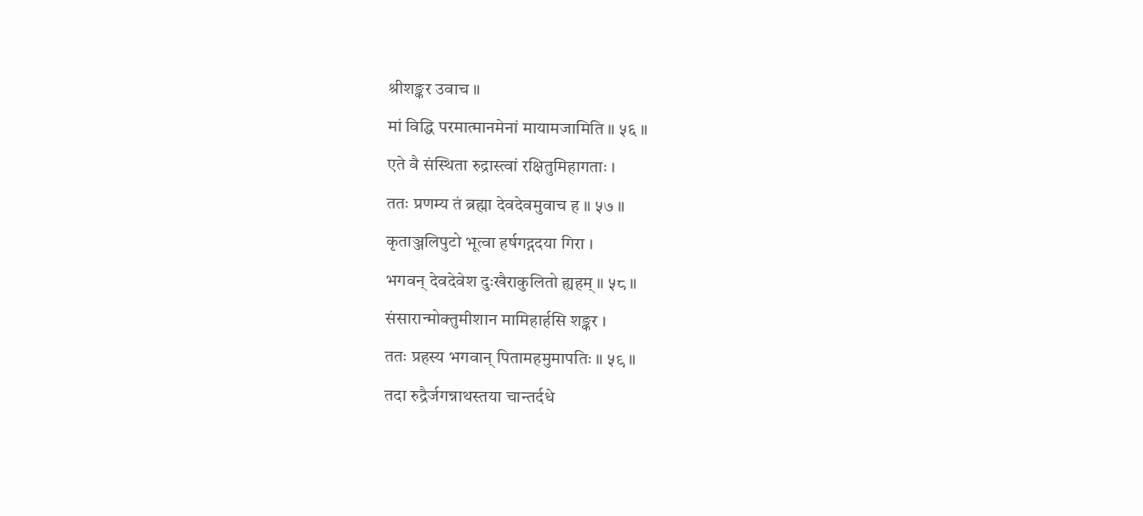श्रीशङ्कर उवाच ॥
मां विद्धि परमात्मानमेनां मायामजामिति ॥ ५६ ॥
एते वै संस्थिता रुद्रास्त्वां रक्षितुमिहागताः ।
ततः प्रणम्य तं ब्रह्मा देवदेवमुवाच ह ॥ ५७ ॥
कृताञ्जलिपुटो भूत्वा हर्षगद्गदया गिरा ।
भगवन् देवदेवेश दुःखैराकुलितो ह्यहम् ॥ ५८ ॥
संसारान्मोक्तुमीशान मामिहार्हसि शङ्कर ।
ततः प्रहस्य भगवान् पितामहमुमापतिः ॥ ५९ ॥
तदा रुद्रैर्जगन्नाथस्तया चान्तर्दधे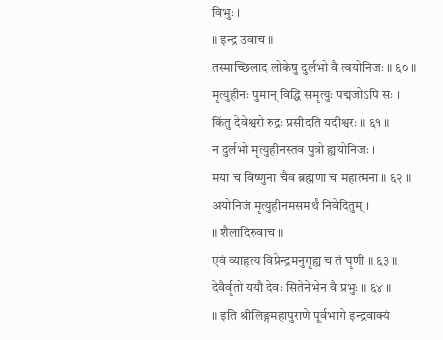विभुः ।
॥ इन्द्र उवाच ॥
तस्माच्छिलाद लोकेषु दुर्लभो वै त्वयोनिजः ॥ ६० ॥
मृत्युहीनः पुमान् विद्धि समृत्युः पद्मजोऽपि सः ।
किंतु देवेश्वरो रुद्रः प्रसीदति यदीश्वरः ॥ ६१ ॥
न दुर्लभो मृत्युहीनस्तव पुत्रो ह्ययोनिजः ।
मया च विष्णुना चैव ब्रह्मणा च महात्मना ॥ ६२ ॥
अयोनिजं मृत्युहीनमसमर्थं निवेदितुम् ।
॥ शैलादिरुवाच ॥
एवं व्याहृत्य विप्रेन्द्रमनुगृह्य च तं घृणी ॥ ६३ ॥
देवैर्वृतो ययौ देवः सितेनेभेन वै प्रभुः ॥ ६४ ॥
॥ इति श्रीलिङ्गमहापुराणे पूर्वभागे इन्द्रवाक्यं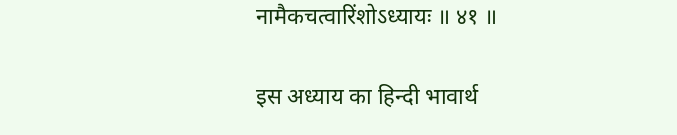नामैकचत्वारिंशोऽध्यायः ॥ ४१ ॥

इस अध्याय का हिन्दी भावार्थ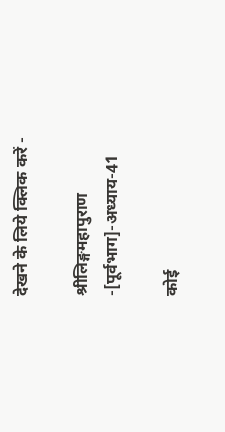देखने के लिये क्लिक करें -

श्रीलिङ्गमहापुराण -[पूर्वभाग]-अध्याय-41

कोई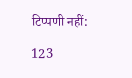टिप्पणी नहीं:

123